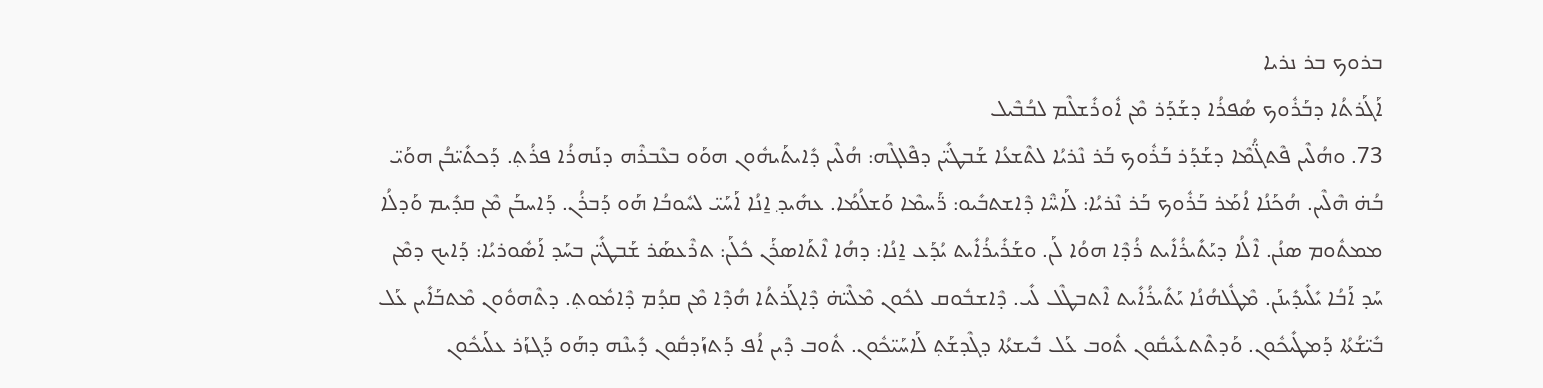ܒܪܘܟ ܒܪ ܢܪܝܐ
ܐܰܓܰܪܬܳܐ ܕܒܰܪܽܘܟ ܣܳܦܪܳܐ ܕܫܰܕܰܪ ܡܶܢ ܐܽܘܪܺܫܠܶܡ ܠܒܳܒܶܝܠ
73. ܘܗܳܠܶܝܢ ܦܶܬܓ̈ܳܡܶܐ ܕܫܰܕܰܪ ܒܰܪܽܘܟ ܒܰܪ ܢܶܪܝܳܐ ܠܬܶܫܥܳܐ ܫܰܒܛܺܝ̈ܢ ܕܦܶܠܓܶܗ: ܗܳܠܶܝܢ ܕܺܐܝܬܰܝܗܽܘܢ ܗܘܰܘ ܒܥܶܒܪܶܗ ܕܢܰܗܪܳܐ ܦܪܳܬ݂. ܕܰܟܬܺܝ̈ܒܳܢ ܗܘܰܝ̈ ܒܳܗ̇ ܗܶܠܶܝܢ. ܗܳܟܰܢܳܐ ܐܳܡܰܪ ܒܰܪܽܘܟ ܒܰܪ ܢܶܪܝܳܐ: ܠܰܐܚ̈ܶܐ ܕܶܐܫܬܒܺܝܘ: ܖ̈ܰܚܡܶܐ ܘܰܫܠܳܡܳܐ. ܥܗܺܝܕ݂ ܐ̱ܢܳܐ ܐܰܚܰܝ̈ ܠܚܽܘܒܳܐ ܗܰܘ ܕܰܒܪܳܢ. ܕܰܐܚܒܰܢ ܡܶܢ ܩܕܺܝܡ ܘܰܕܠܳܐ ܡܡܬܽܘܡ ܣܢܳܢ. ܐܶܠܳܐ ܕܝܰܬܺܝܪܳܐܺܝܬ ܪܳܕܶܐ ܗܘܳܐ ܠܰܢ. ܘܫܰܪܺܝܪܳܐܺܝܬ ܝܳܕܰܥ ܐ̱ܢܳܐ: ܕܗܳܐ ܐܶܬܰܐܣܪܰܢ ܟܽܠܰܢ: ܬܪܶܥܣܰܪ ܫܰܒܛܺܝ̈ܢ ܒܚܰܕ ܐܰܣܽܘܪܝܳܐ: ܕܰܐܝܟ ܕܡܶܢ ܚܰܕ ܐܰܒܳܐ ܝܺܠܺܝܕܺܝܢܰܢ. ܡܶܛܽܠܗܳܢܳܐ ܝܰܬܺܝܪܳܐܺܝܬ ܐܶܬܒܛܶܠ ܠܺܝ. ܕܶܐܫܒܽܘܩ ܠܟܽܘܢ ܡܶܠܶܝ̈ܗ̇ ܕܶܐܓܰܪܬܳܐ ܗܳܕܶܐ ܡܶܢ ܩܕܳܡ ܕܶܐܡܽܘܬ݂. ܕܬܶܗܘܽܘܢ ܡܶܬܒܰܐܺܝܢ ܥܰܠ ܒܺܝ̈ܫܳܬܳܐ ܕܰܡܛܺܝܟܽܘܢ. ܘܰܕܬܶܬܥܺܝܩܽܘܢ ܬܽܘܒ ܥܰܠ ܒܺܝܫܬܳܐ ܕܓܶܕܫܰܬ݂ ܠܰܐܚܰܝ̈ܟܽܘܢ. ܬܽܘܒ ܕܶܝܢ ܐܳܦ ܕܰܬܙܰܕܩܽܘܢ ܕܺܝܢܶܗ ܕܗܰܘ ܕܰܓܙܰܪ ܥܠܰܝܟܽܘܢ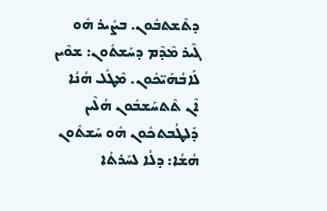ܕܬܶܫܬܒܽܘܢ. ܒܨܺܝܪ ܗܽܘ ܓܶܝܪ ܡܶܕܶܡ ܕܚܰܫܬܽܘܢ: ܫܘܶܝܢ ܠܰܐܒܳܗܰܝ̈ܟܽܘܢ. ܡܶܛܽܠ ܗܳܢܳܐ ܐܶܢ ܬܶܬܚܰܫܒܽܘܢ ܗܳܠܶܝܢ ܕܰܠܛܳܒܬܟܽܘܢ ܗܽܘ ܚܰܫܬܽܘܢ ܗܳܫܳܐ: ܕܠܳܐ ܠܚܰܪܬܳܐ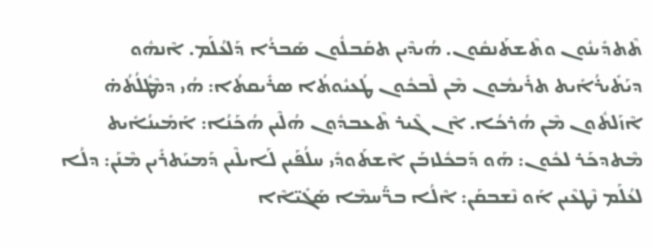ܬܶܬܕܺܝܢܽܘܢ ܘܬܶܫܬܰܢܩܽܘܢ. ܗܳܝܕܶܝܢ ܬܩܰܒܠܽܘܢ ܣܰܒܪܳܐ ܕܰܠܥܳܠܰܡ. ܐܶܢܗܽܘ ܕܝܰܬܺܝܪܳܐܺܝܬ ܬܪܺܝܡܽܘܢ ܡܶܢ ܠܶܒܟܽܘܢ ܛܳܥܝܽܘܬܳܐ ܣܪܺܝܩܬܳܐ: ܗܳܝ ܕܡܶܛܽܠܳܬܳܗ̇ ܐܶܙܰܠܬܽܘܢ ܡܶܢ ܗܳܪܟܳܐ. ܐܶܢ ܓܶܝܪ ܬܶܥܒܕܽܘܢ ܗܳܠܶܝܢ ܗܳܟܰܢܳܐ: ܐܰܡܺܝܢܳܐܺܝܬ ܡܶܬܕܟܰܪ ܠܟܽܘܢ: ܗܰܘ ܕܰܒܟܽܠܙܒܰܢ ܐܶܫܬܰܘܕܺܝ ܚܠܳܦܰܝܢ ܠܰܐܝܠܶܝܢ ܕܰܡܝܰܬܪܺܝܢ ܡܶܢܰܢ: ܕܠܳܐ ܠܥܳܠܰܡ ܢܶܛܥܶܝܢ ܐܰܘ ܢܶܫܒܩܰܢ: ܐܶܠܳܐ ܒܖ̈ܰܚܡܶܐ ܣܰܓܺܝ̈ܐܶܐ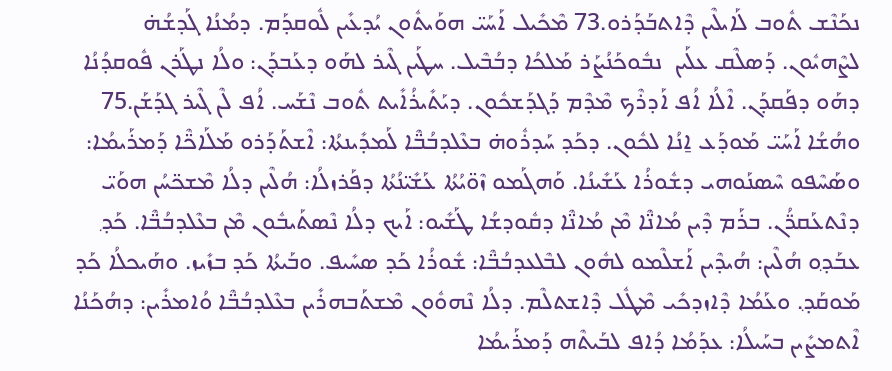ܢܟܰܢܶܫ ܬܽܘܒ ܠܰܐܝܠܶܝܢ ܕܶܐܬܒܰܕܰܪܘ.73 ܡܶܟܺܝܠ ܐܰܚܰܝ̈ ܗܘܰܝܬܽܘܢ ܝܳܕܥܺܝܢ ܠܽܘܩܕܰܡ. ܕܡܳܢܳܐ ܓܰܕܫܳܗ̇ ܠܨܶܗܝܽܘܢ. ܕܰܣܠܶܩ ܥܠܰܝܢ  ܢܒܽܘܟܰܢܳܨܰܪ ܡܰܠܟܳܐ ܕܒܳܒܶܝܠ. ܚܛܰܝܢ ܓܶܝܪ ܠܗܰܘ ܕܥܰܒܕܰܢ: ܘܠܳܐ ܢܛܰܪܢ ܦܽܘܩܕܳܢܳܐ ܕܗܰܘ ܕܦܰܩܕܰܢ. ܐܶܠܳܐ ܐܳܦ ܐܰܕܪܶܟ ܡܶܕܶܡ ܕܰܓܕܰܫܟܽܘܢ. ܕܝܰܬܺܝܪܳܐܺܝܬ ܬܽܘܒ ܢܶܫܰܚ. ܐܳܦ ܠܶܢ ܓܶܝܪ ܓܕܰܫܰܢ.75 ܘܗܳܫܳܐ ܐܰܚܰܝ̈ ܡܰܘܕܰܥ ܐ̱ܢܳܐ ܠܟܽܘܢ. ܕܟܰܕ ܚܰܕܪܽܘܗ̇ ܒܥܶܠܕܒܳܒ̈ܶܐ ܠܰܡܕܺܝܢܬܳܐ: ܐܶܫܬܰܕܰܪܘ ܡܰܠܰܐܟ̈ܶܐ ܕܰܡܪܰܝܡܳܐ: ܘܣܰܚܶܦܘ ܚܶܣܢܰܘܗܝ ܕܫܽܘܪܳܐ ܥܰܫܺܝܢܳܐ. ܘܰܗܓܰܡܘ ܙܶܘ̈ܝܳܬܳܐ ܥܰܫܺܝ̈ܢܳܬܳܐ ܕܦܰܪܙܠܳܐ: ܗܳܠܶܝܢ ܕܠܳܐ ܡܶܫܟ̈ܚܳܢ ܗܘܰܝ̈ ܕܢܶܬܥܰܩܪ̈ܳܢ. ܒܪܰܡ ܕܶܝܢ ܡܳܐܢ̈ܶܐ ܡܶܢ ܡܳܐܢ̈ܶܐ ܕܩܽܘܕܫܳܐ ܛܰܫܺܝܘ: ܐܰܝܟ ܕܠܳܐ ܢܶܣܬܰܝܒܽܘܢ ܡܶܢ ܒܥܶܠܕܒܳܒ̈ܶܐ. ܟܰܕ݂ ܥܒܰܕ݂ܘ ܗܳܠܶܝܢ: ܗܳܝܕܶܝܢ ܐܰܫܠܶܡܘ ܠܗܽܘܢ ܠܒܶܠܥܕܒܳܒ̈ܶܐ: ܫܽܘܪܳܐ ܟܰܕ ܣܚܺܝܦ. ܘܒܰܝܬܳܐ ܟܰܕ ܒܙܺܝܙ. ܘܗܰܝܟܠܳܐ ܟܰܕ ܡܰܘܩܰܕ݂. ܘܥܰܡܳܐ ܕܶܐܙܕܟܺܝ ܡܶܛܽܠ ܕܶܐܫܬܠܶܡ. ܕܠܳܐ ܢܶܗܘܽܘܢ ܡܶܫܬܰܒܗܪܺܝܢ ܒܥܶܠܕܒܳܒ̈ܶܐ ܘܳܐܡܪܺܝܢ: ܕܗܳܟܰܢܳܐ ܐܶܬܡܨܺܝܢ ܒܚܰܝܠܳܐ: ܥܕܰܡܳܐ ܕܳܐܦ ܠܒܰܝܬܶܗ ܕܰܡܪܰܝܡܳܐ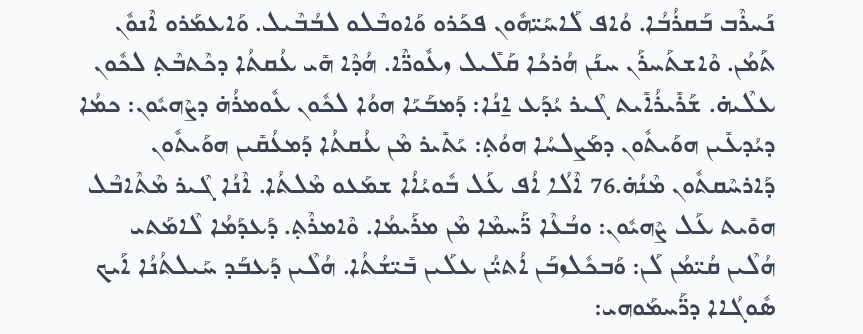ܢܰܚܪܶܒ ܒܰܩܪܳܒܳܐ. ܘܳܐܦ ܠܰܐܚܰܝ̈ܗܽܘܢ ܦܟܰܪܘ ܘܰܐܘܒܶܠܘ ܠܒܳܒܶܝܠ. ܘܰܐܥܡܰܪܘ ܐܶܢܘܽܢ ܬܰܡܳܢ. ܘܶܐܫܬܰܚܪܰܢ ܚܢܰܢ ܗܳܪܟܳܐ ܩܰܠܺܝܠ ܙܥܽܘܖ̈ܶܐ. ܗܳܕܶܐ ܗܺܝ ܥܳܩܬܳܐ ܕܟܶܬܒܶܬ݂ ܠܟܽܘܢ ܥܠܶܝܗ̇. ܫܰܪܺܝܪܳܐܺܝܬ ܓܶܝܪ ܝܳܕܰܥ ܐ̱ܢܳܐ: ܕܰܡܒܰܝܰܐ ܗܘܳܐ ܠܟܽܘܢ ܥܽܘܡܪܳܗ̇ ܕܨܶܗܝܽܘܢ: ܟܡܳܐ ܕܝܳܕܥܺܝܢ ܗܘܰܝܬܽܘܢ ܕܡܰܨܠܚܳܐ ܗܘܳܬ݂: ܝܰܬܺܝܪ ܡܶܢ ܥܳܩܬܳܐ ܕܰܡܥܳܩܺܝܢ ܗܘܰܝܬܽܘܢ ܕܰܐܪܚܶܩܬܽܘܢ ܡܶܢܳܗ̇.76 ܐܶܠܳܐ ܐܳܦ ܥܰܠ ܒܽܘܝܳܐܳܐ ܫܡܰܥܘ ܡܶܠܬܳܐ. ܐܶܢܳܐ ܓܶܝܪ ܡܶܬܶܐܒܶܠ ܗܘܺܝܬ ܥܰܠ ܨܶܗܝܽܘܢ: ܘܒܳܥܶܐ ܖ̈ܰܚܡܶܐ ܡܶܢ ܡܪܰܝܡܳܐ. ܘܶܐܡܪܶܬ݂. ܕܰܥܕܰܡܳܐ ܠܶܐܡܰܬܝ ܗܳܠܶܝܢ ܩܳܝ̈ܡܳܢ ܠܰܢ: ܘܰܒܟܽܠܙܒܰܢ ܐܳܬܝ̈ܳܢ ܥܠܰܝܢ ܒܺܝ̈ܫܳܬܳܐ. ܗܳܠܶܝܢ ܕܰܥܒܰܕ ܚܰܝܠܬܳܢܳܐ ܐܰܝܟ ܣܽܘܓܳܐܐ ܕܖ̈ܰܚܡܰܘܗܝ: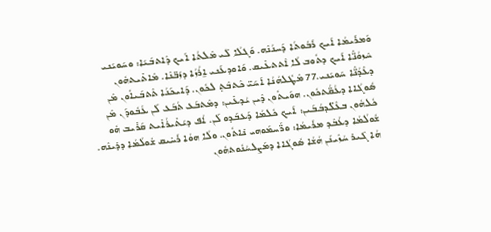ܘܰܡܪܰܝܡܳܐ ܐܰܝܟ ܪܰܒܽܘܬܳܐ ܕܰܚܢܳܢܶܗ. ܘܰܓܠܳܐ ܠܺܝ ܡܶܠܬܳܐ ܐܰܝܟ ܕܶܐܬܒܰܝܰܐ: ܘܚܰܘܝܰܢܝ ܚܶܙܘܳܢ̈ܶܐ ܐܰܝܟ ܕܬܽܘܒ ܠܳܐ ܐܶܬܬܥܺܝܩ. ܘܰܐܘܕܥܰܢܝ ܐ̱ܪܳܙܳܐ ܕܙܰܒ̈ܢܶܐ. ܡܶܐܬܺܝܬܗܽܘܢ ܕܥܶܕܳܢ̈ܶܐ ܚܰܘܝܰܢܝ.77 ܡܶܛܽܠܗܳܢܳܐ ܐܰܚܰܝ̈ ܟܶܬܒܶܬ݂ ܠܟܽܘܢ. ܕܰܐܝܟܰܢܳܐ ܬܶܬܒܰܝܐܽܘܢ ܡܶܢ ܣܽܘܓܳܐܐ ܕܥܳܩ̈ܳܬܟܽܘܢ. ܗܘܰܝܬܽܘܢ ܕܶܝܢ ܝܳܕܥܺܝܢ: ܕܡܶܬܒܰܥ ܬܳܒܰܥ ܠܰܢ ܥܳܒܽܘܕܰܢ ܡܶܢ ܟܽܠܗܽܘܢ ܒܥܶܠ̈ܕܒܳܒܰܝܢ: ܐܰܝܟ ܟܽܠܡܳܐ ܕܰܥܒܰܕܘ ܠܰܢ. ܐܳܦ ܕܝܰܬܺܝܪܳܐܺܝܬ ܩܰܪܺܝܒ ܗܽܘ ܫܽܘܠܳܡܳܐ ܕܥܳܒܶܕ ܡܪܰܝܡܳܐ: ܘܖ̈ܰܚܡܰܘܗܝ ܢܺܐܬܽܘܢ. ܘܠܳܐ ܗܘܳܐ ܪܰܚܺܝܩ ܫܽܘܠܳܡܳܐ ܕܕܺܝܢܶܗ. ܗܳܐ ܓܶܝܪ ܚܳܙܶܝܢܰܢ ܗܳܫܳܐ ܣܽܘܓܳܐܐ ܕܡܰܨܠܚܳܢܽܘܬܗܽܘܢ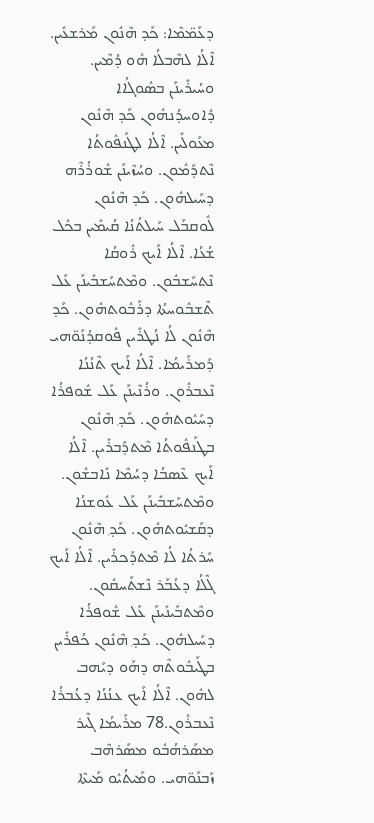ܕܥܰܡ̈ܡܶܐ: ܟܰܕ ܗܶܢܽܘܢ ܡܰܪܫܥܺܝܢ. ܐܶܠܳܐ ܠܗܶܒܠܳܐ ܗܽܘ ܕܳܡܶܝܢ. ܘܚܳܝܪܺܝܢܰܢ ܒܣܽܘܓܳܐܐ ܕܽܐܘܚܕܳܢܗܽܘܢ ܟܰܕ ܗܶܢܽܘܢ ܡܥܰܘܠܺܝܢ. ܐܶܠܳܐ ܠܛܰܢܦܽܘܬܳܐ ܢܶܬܕܰܡܽܘܢ. ܘܚܳܙܶܝܢܰܢ ܫܽܘܪܳܪܶܗ ܕܚܰܝܠܗܽܘܢ. ܟܰܕ ܗܶܢܽܘܢ ܠܽܘܩܒܰܠ ܚܰܝܠܬܳܢܳܐ ܩܳܝܡܺܝܢ ܒܟܽܠ ܫܳܥܳܐ. ܐܶܠܳܐ ܐܰܝܟ ܪܽܘܩܳܐ ܢܶܬܚܰܫܒܽܘܢ. ܘܡܶܬܚܰܫܒܺܝܢܰܢ ܥܰܠ ܬܶܫܒܽܘܚܬܳܐ ܕܪܰܒܽܘܬܗܽܘܢ. ܟܰܕ ܗܶܢܽܘܢ ܠܳܐ ܢܳܛܪܺܝܢ ܦܽܘܩܕܳܢܰܘ̈ܗܝ ܕܰܡܪܰܝܡܳܐ. ܐܶܠܳܐ ܐܰܝܟ ܬܶܢܳܢܳܐ ܢܶܥܒܪܽܘܢ. ܘܪܳܢܶܝܢܰܢ ܥܰܠ ܫܽܘܦܪܳܐ ܕܚܰܝܽܘܬܗܽܘܢ. ܟܰܕ݂ ܗܶܢܽܘܢ ܒܛܰܢܦܽܘܬܳܐ ܡܶܬܕܰܒܪܺܝܢ. ܐܶܠܳܐ ܐܰܝܟ ܥܶܣܒܳܐ ܕܚܳܡܶܐ ܢܺܐܒܫܽܘܢ. ܘܡܶܬܚܰܫܒܺܝܢܰܢ ܥܰܠ ܥܽܘܫܢܳܐ ܕܩܰܫܝܽܘܬܗܽܘܢ. ܟܰܕ݂ ܗܶܢܽܘܢ ܚܰܪܬܳܐ ܠܳܐ ܡܶܬܕܰܟܪܺܝܢ. ܐܶܠܳܐ ܐܰܝܟ ܓܶܠܳܐ ܕܥܳܒܰܪ ܢܶܫܬܰܚܩܽܘܢ. ܘܡܶܬܒܰܝܢܺܝܢܰܢ ܥܰܠ ܫܽܘܦܪܳܐ ܕܚܰܝܠܗܽܘܢ. ܟܰܕ݂ ܗܶܢܽܘܢ ܟܳܦܪܺܝܢ ܒܛܰܝܒܽܘܬܶܗ ܕܗܰܘ ܕܝܰܗܒ ܠܗܽܘܢ. ܐܶܠܳܐ ܐܰܝܟ ܥܢܳܢܳܐ ܕܥܳܒܪܳܐ ܢܶܥܒܪܽܘܢ.78 ܡܪܰܝܡܳܐ ܓܶܝܪ ܡܣܰܪܗܳܒܽܘ ܡܣܰܪܗܶܒ ܙܰܒܢܰܘ̈ܗܝ. ܘܡܰܝܬܳܝܽܘ ܡܰܝܬܶܐ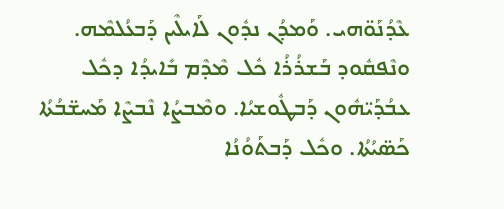ܥܶܕܳܢܰܘ̈ܗܝ. ܘܰܡܕܳܢ ܢܕܽܘܢ ܠܰܐܝܠܶܝܢ ܕܰܒܥܳܠܡܶܗ. ܘܢܶܦܩܽܘܕ ܒܰܫܪܳܪܳܐ ܟܽܠ ܡܶܕܶܡ ܒܺܐܝܕܳܐ ܕܟܽܠ ܥܒܳܕܰܝ̈ܗܽܘܢ ܕܰܒܛܽܘܫܝܳܐ. ܘܡܶܒܨܳܐ ܢܶܒܨܶܐ ܡܰܚܫ̈ܒܳܬܳܐ ܟܰܣ̈ܝܳܬܳܐ. ܘܟܽܠ ܕܰܒܬܰܘܳܢܳܐ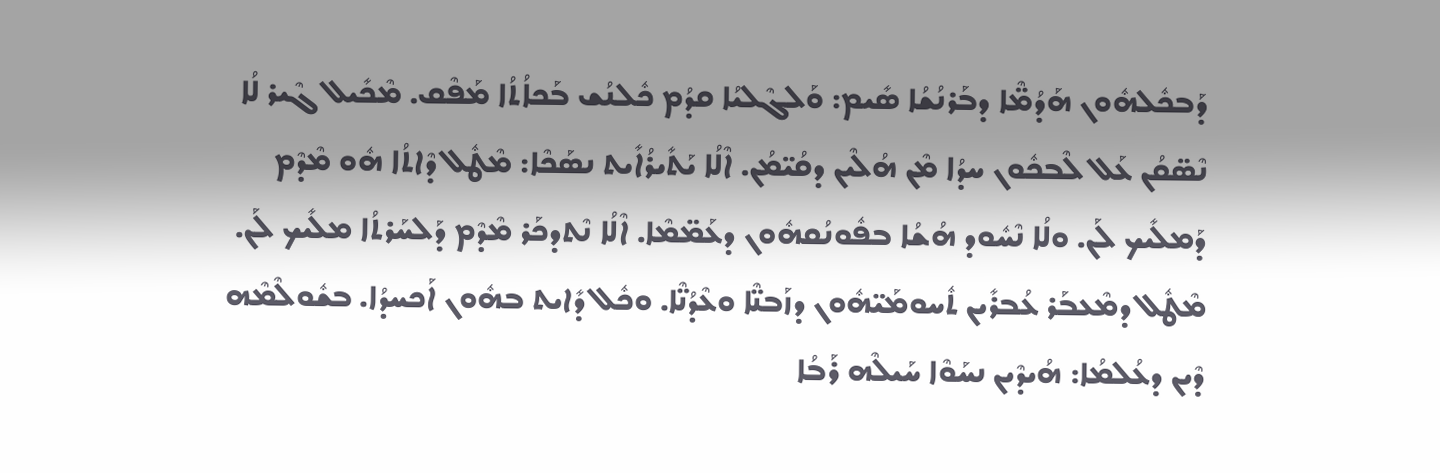ܕܰܒܟܽܠܗܽܘܢ ܗܰܕܳܡ̈ܶܐ ܕܒܰܪܢܳܫܳܐ ܣܺܝܡ: ܘܰܠܓܶܠܝܳܐ ܩܕܳܡ ܟܽܠܢܳܫ ܒܰܟܐܳܬܳܐ ܡܰܦܶܩ. ܡܶܟܺܝܠ ܓܶܝܪ ܠܳܐ ܢܶܣ̈ܩܳܢ ܥܰܠ ܠܶܒܟܽܘܢ ܚܕܳܐ ܡܶܢ ܗܳܠܶܝܢ ܕܩܳܝ̈ܡܳܢ. ܐܶܠܳܐ ܝܰܬܺܝܪܳܐܺܝܬ ܢܣܰܟܶܐ: ܡܶܛܽܠ ܕܶܐܬܳܐ ܗܽܘ ܡܶܕܶܡ ܕܰܡܠܺܝܟ ܠܰܢ. ܘܠܳܐ ܢܶܚܽܘܕ ܗܳܫܳܐ ܒܦܽܘܢܳܩܗܽܘܢ ܕܥܰܡ̈ܡܶܐ. ܐܶܠܳܐ ܢܶܬܕܟܰܪ ܡܶܕܶܡ ܕܰܠܚܰܪܬܳܐ ܡܠܺܝܟ ܠܰܢ. ܡܶܛܽܠ ܕܡܶܥܒܰܪ ܥܳܒܪܺܝܢ ܬܽܚܘܡܰܝ̈ܗܽܘܢ ܕܙܰܒܢ̈ܶܐ ܘܥܶܕܳܢ̈ܶܐ. ܘܟܽܠ ܕܺܐܝܬ ܒܗܽܘܢ ܐܰܟܚܕܳܐ. ܒܫܽܘܠܶܡܶܗ ܕܶܝܢ ܕܥܳܠܡܳܐ: ܗܳܝܕܶܝܢ ܢܚܰܘܶܐ ܚܰܝܠܶܗ ܪܰܒܳܐ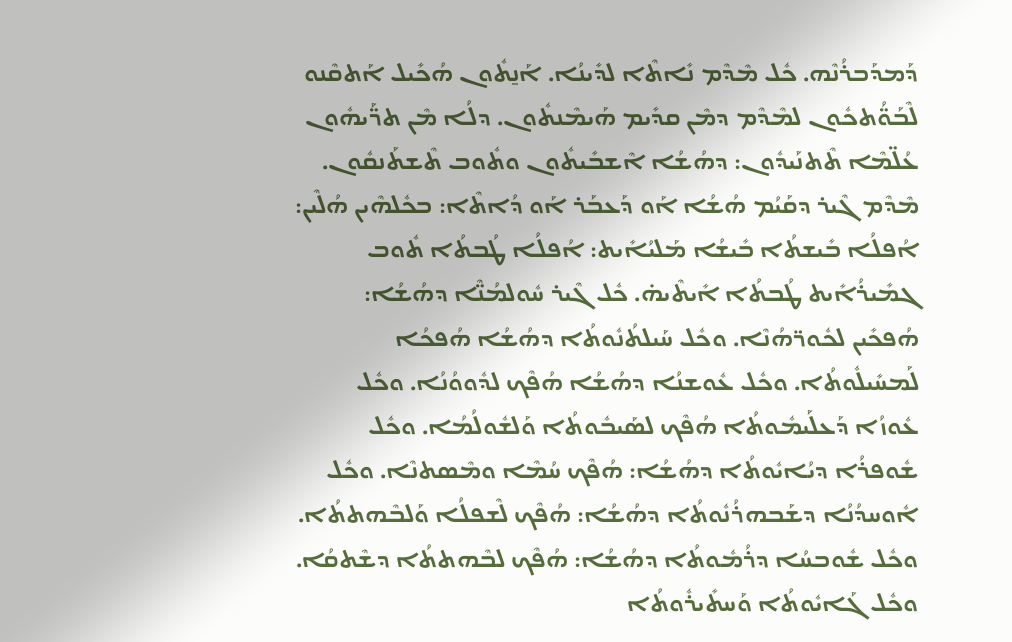ܕܰܡܕܰܒܪܳܢܶܗ. ܟܽܠ ܡܶܕܶܡ ܢܺܐܬܶܐ ܠܕܺܝܢܳܐ. ܐܰܢ̱ܬܽܘܢ ܗܳܟܺܝܠ ܐܰܬܩܶܢܘ ܠܶܒܰܘ̈ܳܬܟܽܘܢ ܠܡܶܕܶܡ ܕܡܶܢ ܩܕܺܝܡ ܗܰܝܡܶܢܬܽܘܢ. ܕܠܳܐ ܡܶܢ ܬܖ̈ܰܝܗܽܘܢ ܥܳܠ̈ܡܶܐ ܬܶܬܢܰܝܕܽܘܢ: ܕܗܳܫܳܐ ܐܶܫܒܺܝܬܽܘܢ ܘܬܽܘܒ ܬܶܫܬܰܢܩܽܘܢ. ܡܶܕܶܡ ܓܶܝܪ ܕܩܰܝܳܡ ܗܳܫܳܐ ܐܰܘ ܕܰܥܒܰܪ ܐܰܘ ܕܳܐܬܶܐ: ܒܟܽܠܗܶܝܢ ܗܳܠܶܝܢ: ܐܳܦܠܳܐ ܒܺܝܫܬܳܐ ܒܺܝܫܳܐ ܡܰܠܝܳܐܺܝܬ: ܐܳܦܠܳܐ ܛܳܒܬܳܐ ܬܽܘܒ ܓܡܺܝܪܳܐܺܝܬ ܛܳܒܬܳܐ ܐܺܝܬܶܝܗ̇. ܟܽܠ ܓܶܝܪ ܚܽܘܠܡܳܢ̈ܶܐ ܕܗܳܫܳܐ: ܗܳܦܟܺܝܢ ܠܟܽܘܪ̈ܗܳܢܶܐ. ܘܟܽܠ ܚܰܝܠܬܳܢܽܘܬܳܐ ܕܗܳܫܳܐ ܗܳܦܟܳܐ ܠܰܡܚܺܝܠܽܘܬܳܐ. ܘܟܽܠ ܥܽܘܫܢܳܐ ܕܗܳܫܳܐ ܗܳܦܶܟ ܠܕܽܘܘܳܢܳܐ. ܘܟܽܠ ܥܽܘܙܳܐ ܕܰܥܠܰܝܡܽܘܬܳܐ ܗܳܦܶܟ ܠܣܰܝܒܽܘܬܳܐ ܘܰܠܫܽܘܠܳܡܳܐ. ܘܟܽܠ ܫܽܘܦܪܳܐ ܕܝܳܐܝܽܘܬܳܐ ܕܗܳܫܳܐ: ܗܳܦܶܟ ܚܳܡܶܐ ܘܡܶܣܬܢܶܐ. ܘܟܽܠ ܐܽܘܚܕܳܢܳܐ ܕܫܰܒܗܪܳܢܽܘܬܳܐ ܕܗܳܫܳܐ: ܗܳܦܶܟ ܠܶܫܦܠܳܐ ܘܰܠܒܶܗܬܬܳܐ. ܘܟܽܠ ܫܽܘܒܚܳܐ ܕܪܳܡܽܘܬܳܐ ܕܗܳܫܳܐ: ܗܳܦܶܟ ܠܒܶܗܬܬܳܐ ܕܫܶܬܩܳܐ. ܘܟܽܠ ܓܰܐܝܽܘܬܳܐ ܘܰܚܬܺܝܪܽܘܬܳܐ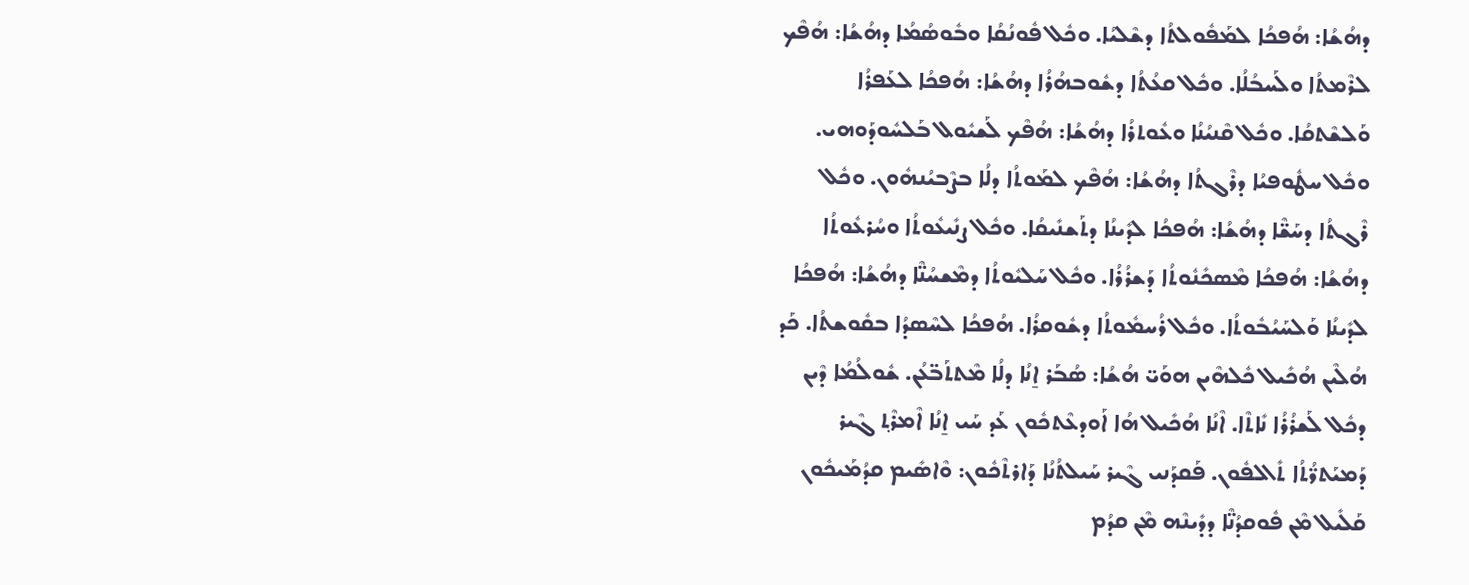ܕܗܳܫܳܐ: ܗܳܦܟܳܐ ܠܡܰܦܽܘܠܬܳܐ ܕܫܶܠܝܳܐ. ܘܟܽܠ ܦܽܘܢܳܩܳܐ ܘܒܽܘܣܳܡܳܐ ܕܗܳܫܳܐ: ܗܳܦܶܟ ܠܪܶܡܬܳܐ ܘܠܰܚܒܳܠܳܐ. ܘܟܽܠ ܩܥܳܬܳܐ ܕܫܽܘܒܗܳܪܳܐ ܕܗܳܫܳܐ: ܗܳܦܟܳܐ ܠܥܰܦܪܳܐ ܘܰܠܫܶܬܩܳܐ. ܘܟܽܠ ܩܶܢܝܳܢܳܐ ܘܥܽܘܬܪܳܐ ܕܗܳܫܳܐ: ܗܳܦܶܟ ܠܰܫܝܽܘܠ ܒܰܠܚܽܘܕܰܘܗܝ. ܘܟܽܠ ܚܛܽܘܦܝܳܐ ܕܪܶܓܬܳܐ ܕܗܳܫܳܐ: ܗܳܦܶܟ ܠܡܰܘܬܳܐ ܕܠܳܐ ܒܨܶܒܝܳܢܗܽܘܢ. ܘܟܽܠ ܪܶܓܬܳܐ ܕܚܰܫ̈ܶܐ ܕܗܳܫܳܐ: ܗܳܦܟܳܐ ܠܕܺܝܢܳܐ ܕܬܰܫܢܺܝܩܳܐ. ܘܟܽܠ ܨܢܺܝܥܽܘܬܳܐ ܘܚܳܪܥܽܘܬܳܐ ܕܗܳܫܳܐ: ܗܳܦܟܳܐ ܡܶܣܟܺܢܽܘܬܳܐ ܕܰܫܪܳܪܳܐ. ܘܟܽܠ ܚܰܠܝܽܘܬܳܐ ܕܡܶܫܚܳܢ̈ܶܐ ܕܗܳܫܳܐ: ܗܳܦܟܳܐ ܠܕܺܝܢܳܐ ܘܰܠܚܰܝܳܒܽܘܬܳܐ. ܘܟܽܠ ܪܳܚܡܽܘܬܳܐ ܕܫܽܘܩܪܳܐ. ܗܳܦܟܳܐ ܠܚܶܣܕܳܐ ܒܩܽܘܫܬܳܐ. ܟܰܕ ܗܳܠܶܝܢ ܗܳܟܺܝܠ ܟܽܠܗܶܝܢ ܗܘܰܝ̈ ܗܳܫܳܐ: ܣܳܒܰܪ ܐ̱ܢܳܐ ܕܠܳܐ ܡܶܬܬܰܒ̈ܥܳܢ. ܫܽܘܠܳܡܳܐ ܕܶܝܢ ܕܟܽܠ ܠܰܫܪܳܪܳܐ ܢܺܐܬܶܐ. ܐܶܢܳܐ ܗܳܟܺܝܠ ܗܳܐ ܐܰܘܕܥܶܬܟܽܘܢ ܥܰܕ ܚܰܝ ܐ̱ܢܳܐ ܐܶܡܪܶܬ݂ ܓܶܝܪ ܕܰܡܝܰܬܪ̈ܳܬܳܐ ܬܺܐܠܦܽܘܢ. ܦܰܩܕܰܢܝ ܓܶܝܪ ܚܰܝܠܬܳܢܳܐ ܕܰܐܪܬܶܟܽܘܢ: ܘܶܐܣܺܝܡ ܩܕܳܡܰܝܟܽܘܢ ܩܰܠܺܝܠ ܡܶܢ ܦܽܘܩܕܳܢ̈ܶܐ ܕܕܺܝܢܶܗ ܡܶܢ ܩܕܳܡ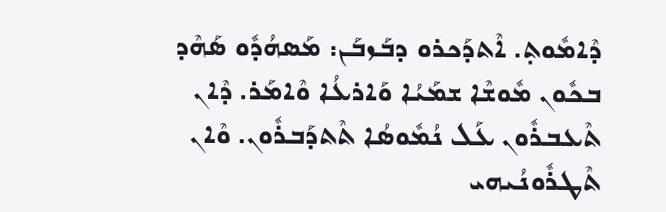ܕܶܐܡܽܘܬ݂. ܐܶܬܕܰܟܪܘ ܕܒܰܙܒܰܢ: ܡܰܣܗܳܕܽܘ ܣܰܗܶܕ ܒܟܽܘܢ ܡܽܘܫܶܐ ܫܡܰܝܳܐ ܘܰܐܪܥܳܐ ܘܶܐܡܰܪ. ܕܶܐܢ ܬܶܥܒܪܽܘܢ ܥܰܠ ܢܳܡܽܘܣܳܐ ܬܶܬܕܰܒܪܽܘܢ. ܘܶܐܢ ܬܶܛܪܽܘܢܳܝܗܝ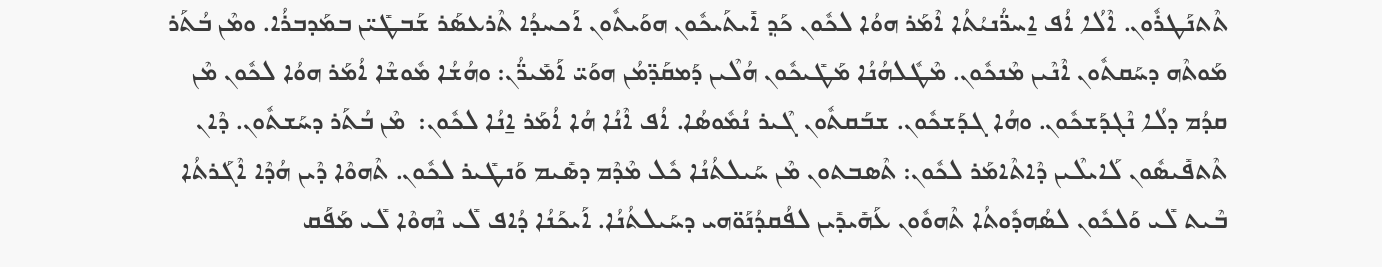ܬܶܬܢܰܛܪܽܘܢ. ܐܶܠܳܐ ܐܳܦ ܐ̱ܚܪ̈ܳܢܝܳܬܳܐ ܐܶܡܰܪ ܗܘܳܐ ܠܟܽܘܢ ܟܰܕ݂ ܐܺܝܬܰܝܟܽܘܢ ܗܘܰܝܬܽܘܢ ܐܰܟܚܕܳܐ ܬܶܪܥܣܰܪ ܫܰܒܛܺܝ̈ܢ ܒܡܰܕܒܪܳܐ. ܘܡܶܢ ܒܳܬܰܪ ܡܰܘܬܶܗ ܕܚܰܩܬܽܘܢ ܐܶܢܶܝܢ ܡܶܢܟܽܘܢ. ܡܶܛܽܠܗܳܢܳܐ ܡܰܛܺܝܟܽܘܢ ܗܳܠܶܝܢ ܕܰܡܩܰܕ̈ܡܳܢ ܗܘܰܝ̈ ܐܰܡܺܝܪ̈ܳܢ: ܘܗܳܫܳܐ ܡܽܘܫܶܐ ܐܳܡܰܪ ܗܘܳܐ ܠܟܽܘܢ ܡܶܢ ܩܕܳܡ ܕܠܳܐ ܢܶܓܕܰܫܟܽܘܢ. ܘܗܳܐ ܓܕܰܫܟܽܘܢ. ܫܒܰܩܬܽܘܢ ܓܶܝܪ ܢܳܡܽܘܣܳܐ. ܐܳܦ ܐܶܢܳܐ ܗܳܐ ܐܳܡܰܪ ܐ̱ܢܳܐ ܠܟܽܘܢ:  ܡܶܢ ܒܳܬܰܪ ܕܚܰܫܬܽܘܢ. ܕܶܐܢ ܬܶܬܦܺܝܣܽܘܢ ܠܰܐܝܠܶܝܢ ܕܶܐܬܶܐܡܰܪ ܠܟܽܘܢ: ܬܶܣܒܬܘܢ ܡܶܢ ܚܰܝܠܬܳܢܳܐ ܟܽܠ ܡܶܕܶܡ ܕܣܺܝܡ ܘܰܢܛܺܝܪ ܠܟܽܘܢ. ܬܶܗܘܶܐ ܕܶܝܢ ܗܳܕܶܐ ܐܶܓܰܪܬܳܐ ܒܶܝܬ ܠܺܝ ܘܰܠܟܽܘܢ ܠܣܳܗܕܽܘܬܳܐ ܬܶܗܘܽܘܢ ܥܰܗܺܝܕܺܝܢ ܠܦܳܩܕܳܢܰܘ̈ܗܝ ܕܚܰܝܠܬܳܢܳܐ. ܐܰܝܟܰܢܳܐ ܕܳܐܦ ܠܺܝ ܢܶܗܘܶܐ ܠܺܝ ܡܰܦܰܩ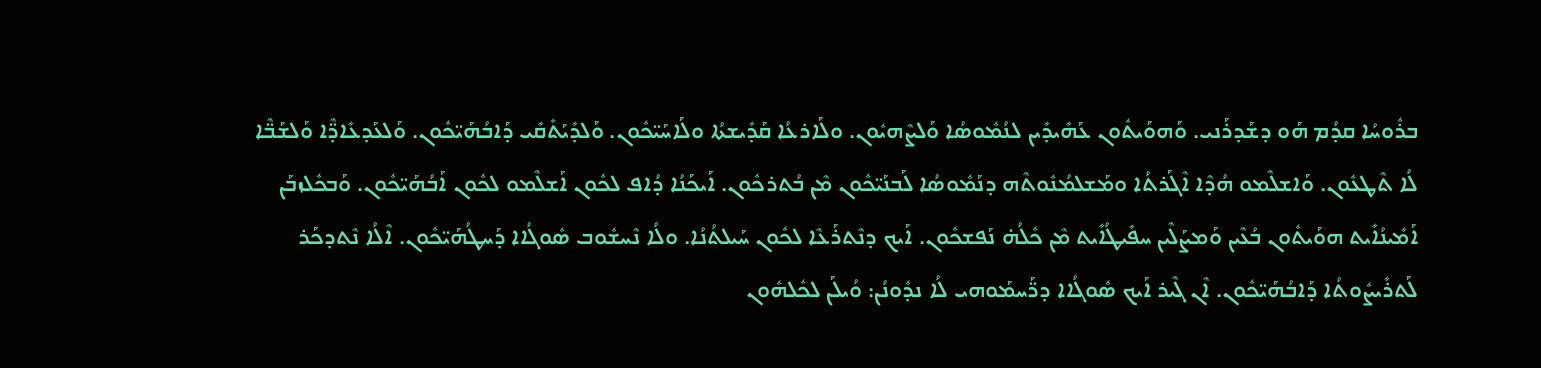ܒܪܽܘܚܳܐ ܩܕܳܡ ܗܰܘ ܕܫܰܕܪܰܢܝ. ܘܰܗܘܰܝܬܽܘܢ ܥܰܗܺܝܕܺܝܢ ܠܢܳܡܽܘܣܳܐ ܘܰܠܨܶܗܝܽܘܢ. ܘܠܰܐܪܥܳܐ ܩܰܕܺܝܫܬܳܐ ܘܠܰܐܚܰܝ̈ܟܽܘܢ. ܘܰܠܕܺܝܰܬܺܩܺܝ ܕܰܐܒܳܗܰܝ̈ܟܽܘܢ. ܘܰܠܥܰܕܥܺܐܕ̈ܶܐ ܘܰܠܫܰܒ̈ܶܐ ܠܳܐ ܬܶܛܥܽܘܢ. ܘܰܐܫܠܶܡܘ ܗܳܕܶܐ ܐܶܓܰܪܬܳܐ ܘܡܰܫܠܡܳܢܽܘܬܶܗ ܕܢܰܡܽܘܣܳܐ ܠܰܒܢܰܝ̈ܟܽܘܢ ܡܶܢ ܒܳܬܪܟܽܘܢ. ܐܰܝܟܰܢܳܐ ܕܳܐܦ ܠܟܽܘܢ ܐܰܫܠܶܡܘ ܠܟܽܘܢ ܐܰܒܳܗܰܝ̈ܟܽܘܢ. ܘܰܒܟܽܠܙܒܰܢ ܐܰܡܺܝܢܳܐܺܝܬ ܗܘܰܝܬܽܘܢ ܒܳܥܶܝܢ ܘܰܡܨܰܠܶܝܢ ܚܦܺܝܛܳܐܺܝܬ ܡܶܢ ܟܽܠܳܗ̇ ܢܰܦܫܟܽܘܢ. ܐܰܝܟ ܕܢܶܬܪܰܥܶܐ ܠܟܽܘܢ ܚܰܝܠܬܳܢܳܐ. ܘܠܳܐ ܢܶܚܫܽܘܒ ܣܽܘܓܳܐܐ ܕܰܚܛܳܗܰܝ̈ܟܽܘܢ. ܐܶܠܳܐ ܢܶܬܕܟܰܪ ܠܰܬܪܺܝܨܽܘܬܳܐ ܕܰܐܒܳܗܰܝ̈ܟܽܘܢ. ܐܶܢ ܓܶܝܪ ܐܰܝܟ ܣܽܘܓܳܐܐ ܕܖ̈ܰܚܡܰܘܗܝ ܠܳܐ ܢܕܽܘܢܳܢ: ܘܳܝܠܰܢ ܠܟܽܠܗܽܘܢ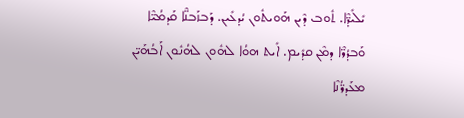ܝܺܠܺܝܕ̈ܶܐ. ܬܽܘܒ ܕܶܝܢ ܗܰܘܝܬܽܘܢ ܝܳܕܥܺܝܢ. ܕܰܒܙܰܒܢ̈ܶܐ ܩܰܕܡܳܝ̈ܶܐ ܘܰܒܕܳܖ̈ܶܐ ܕܡܶܢ ܩܕܺܝܡ. ܐܺܝܬ ܗܘܳܐ ܠܗܽܘܢ ܠܗܳܢܽܘܢ ܐܰܒܳܗܰܝ̈ܢ ܡܥܰܕܪ̈ܳܢܶܐ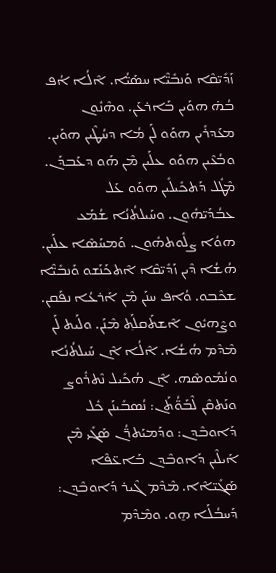ܙܰܕܺܝ̈ܩܶܐ ܘܰܢܒܺܝ̈ܶܐ ܚܣܰܝ̈ܳܐ. ܐܶܠܳܐ ܐܳܦ ܒܳܗ̇ ܗܘܰܝܢ ܒܰܐܪܥܰܢ. ܘܗܶܢܽܘܢ ܡܥܰܕܪܺܝܢ ܗܘܰܘ ܠܰܢ ܡܳܐ ܕܚܳܛܶܝܢ ܗܘܰܝܢ. ܘܒܳܥܶܝܢ ܗܘܰܘ ܥܠܰܝܢ ܡܶܢ ܗܰܘ ܕܥܰܒܕܰܢ. ܡܶܛܽܠ ܕܰܬܟܺܝܠܺܝܢ ܗܘܰܘ ܥܰܠ ܥܒܳܕܰܝ̈ܗܽܘܢ. ܘܚܰܝܠܬܳܢܳܐ ܫܳܡܰܥ ܗܘܳܐ ܨܠܽܘܬܗܽܘܢ. ܘܰܡܚܰܣܶܐ ܥܠܰܝܢ. ܗܳܫܳܐ ܕܶܝܢ ܙܰܕܺܝ̈ܩܶܐ ܐܶܬܟܰܢܰܫܘ ܘܰܢܒܺܝ̈ܶܐ ܫܟܶܒܘ. ܘܳܐܦ ܚܢܰܢ ܡܶܢ ܐܰܪܥܳܐ ܢܦܰܩܢ. ܘܨܶܗܝܽܘܢ ܐܶܫܬܰܩܠܰܬ݂ ܡܶܢܰܢ. ܘܠܰܝܬ ܠܰܢ ܡܶܕܶܡ ܗܳܫܳܐ. ܐܶܠܳܐ ܐܶܢ ܚܰܝܠܬܳܢܳܐ ܘܢܳܡܽܘܣܶܗ. ܐܶܢ ܗܳܟܺܝܠ ܢܶܬܪܽܘܨ ܘܢܰܬܩܶܢ ܠܶܒܰܘ̈ܳܬܰܢ: ܢܳܣܒܺܝܢܰܢ ܟܽܠ ܕܰܐܘܒܶܕܢ: ܘܕܰܡܝܰܬܪ̈ܳܢ ܣܰܓܺܝ ܡܶܢ ܐܰܝܠܶܝܢ ܕܰܐܘܒܶܕܢ ܒܰܐܥ̈ܦܶܐ ܣܰܓܺܝ̈ܐܶܐ. ܡܶܕܶܡ ܓܶܝܪ ܕܰܐܘܒܶܕܢ: ܕܰܚܒܳܠܰܐ ܗ̱ܘ. ܘܡܶܕܶܡ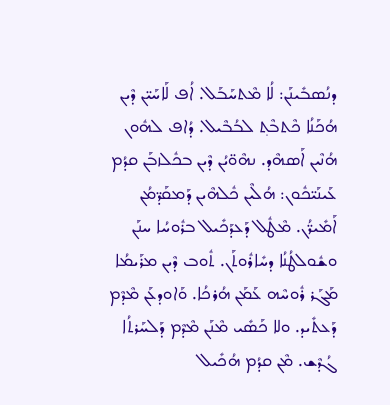ܕܢܳܣܒܺܝܢܰܢ: ܠܳܐ ܡܶܬܚܰܒܰܠ. ܐܳܦ ܠܰܐܚܰܝ̈ܢ ܕܶܝܢ ܗܳܟܰܢܳܐ ܟܶܬܒܶܬ݂ ܠܒܳܒܶܝܠ. ܕܳܐܦ ܠܗܽܘܢ ܗܳܢܶܝܢ ܐܰܣܗܶܕ. ܢܗܶܘ̈ܝܳܢ ܕܶܝܢ ܒܟܽܠܙܒܰܢ ܩܕܳܡ ܥܰܝܢܰܝ̈ܟܽܘܢ: ܗܳܠܶܝܢ ܟܽܠܗܶܝܢ ܕܰܡܩܰܕ̈ܡܳܢ ܐܰܡܺܝܪ̈ܳܢ. ܡܶܛܽܠ ܕܰܥܕܰܟܺܝܠ ܒܪܽܘܚܳܐ ܚܢܰܢ ܘܫܽܘܠܛܳܢܳܐ ܕܚܺܐܪܽܘܬܰܢ. ܬܽܘܒ ܕܶܝܢ ܡܪܰܝܡܳܐ ܡܰܓܰܪ ܪܽܘܚܶܗ ܥܰܡܰܢ ܗܳܪܟܳܐ. ܘܰܐܘܕܥܰܢ ܡܶܕܶܡ ܕܰܥܬܺܝܕ. ܘܠܐ ܟܰܣܺܝ ܡܶܢܰܢ ܡܶܕܶܡ ܕܰܠܚܰܪܬܳܐ ܓܳܕܶܫ. ܡܶܢ ܩܕܳܡ ܗܳܟܺܝܠ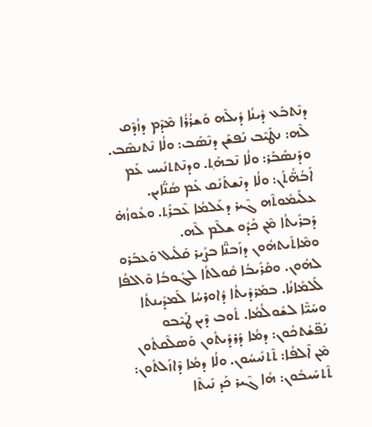ܕܢܶܬܒܰܥ ܕܺܝܢܳܐ ܕܺܝܠܶܗ ܘܰܫܪܳܪܳܐ ܡܶܕܶܡ ܕܙܳܕܶܩ ܠܶܗ: ܢܛܰܝܶܒ ܢܰܦܫܰܢ ܕܢܶܣܰܒ: ܘܠܳܐ ܢܶܬܢܣܶܒ. ܘܕܰܢܣܰܒܰܪ: ܘܠܳܐ ܢܶܒܗܰܬ݂. ܘܕܢܶܬܬܢܺܝܚ ܥܰܡ ܐܰܒܳܗ̈ܳܬܰܢ: ܘܠܳܐ ܕܢܶܫܬܰܢܰܩ ܥܰܡ ܣܳܢ̈ܰܐܝܢ. ܥܠܰܝܡܽܘܬܶܗ ܓܶܝܪ ܕܥܰܠܡܳܐ ܥܶܒܪܰܬ݂. ܘܥܽܘܙܳܗ̇ ܕܰܒܪܺܝܬܳܐ ܡܶܢ ܟܰܕܽܘ ܫܠܶܡ ܠܶܗ. ܘܡܶܐܬܺܝܬܗܽܘܢ ܕܙܰܒܢ̈ܶܐ ܒܨܺܝܪ ܩܰܠܺܝܠ ܘܰܥܒܰܪܘ ܠܗܽܘܢ. ܘܩܰܪܺܝܒܳܐ ܩܽܘܠܬܳܐ ܠܓܽܘܒܳܐ ܘܶܐܠܦܳܐ ܠܰܠܡܺܐܢܳܐ. ܒܡܰܪܕܺܝܬܳܐ ܕܽܐܘܪܚܳܐ ܠܰܡܕܺܝܢܬܳܐ ܘܚܰܝ̈ܶܐ ܠܫܽܘܠܳܡܳܐ. ܬܽܘܒ ܕܶܝܢ ܛܰܝܶܒܘ ܢܰܦ̈ܫܳܬܟܽܘܢ: ܕܡܳܐ ܕܰܪܕܰܝܬܽܘܢ ܘܰܣܠܶܩܬܽܘܢ ܡܶܢ ܐܶܠܦܳܐ: ܬܶܬܢܺܝܚܽܘܢ. ܘܠܳܐ ܕܡܳܐ ܕܶܐܙܰܠܬܽܘܢ: ܬܶܬܚܰܝܒܽܘܢ: ܗܳܐ ܓܶܝܪ ܟܰܕ ܢܰܝܬܶܐ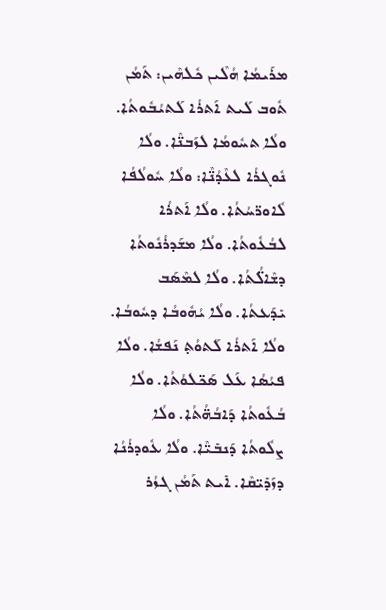ܡܪܰܝܡܳܐ ܗܳܠܶܝܢ ܟܽܠܗܶܝܢ: ܬܰܡܳܢ ܬܽܘܒ ܠܰܝܬ ܐܰܬܪܳܐ ܠܰܬܝܳܒܽܘܬܳܐ. ܘܠܳܐ ܬܚܽܘܡܳܐ ܠܙܰܒܢ̈ܶܐ. ܘܠܳܐ ܢܽܘܓܪܳܐ ܠܥܶܕܳܢ̈ܶܐ: ܘܠܳܐ ܚܽܘܠܳܦܳܐ ܠܽܐܘܪ̈ܚܳܬܳܐ. ܘܠܳܐ ܐܰܬܪܳܐ ܠܒܳܥܽܘܬܳܐ. ܘܠܳܐ ܡܫܰܕܪܳܢܽܘܬܳܐ ܕܫܶܐܠ̈ܳܬܳܐ. ܘܠܳܐ ܠܡܶܣܰܒ ܝܺܕܰܥܬܳܐ. ܘܠܳܐ ܝܳܗܽܘܒܳܐ ܕܚܽܘܒܳܐ. ܘܠܳܐ ܐܰܬܪܳܐ ܠܰܬܘܳܬ݂ ܢܰܦܫܳܐ. ܘܠܳܐ ܦܝܳܣܳܐ ܥܰܠ ܣܰܟ̈ܠܘܳܬܳܐ. ܘܠܳܐ ܒܳܥܽܘܬܳܐ ܕܰܐܒܳܗ̈ܳܬܳܐ. ܘܠܳܐ ܨܠܽܘܬܳܐ ܕܰܢܒܺܝ̈ܶܐ. ܘܠܳܐ ܥܽܘܕܪܳܢܳܐ ܕܙܰܕܺܝ̈ܩܶܐ. ܐܺܝܬ ܬܰܡܳܢ ܓܙܳܪ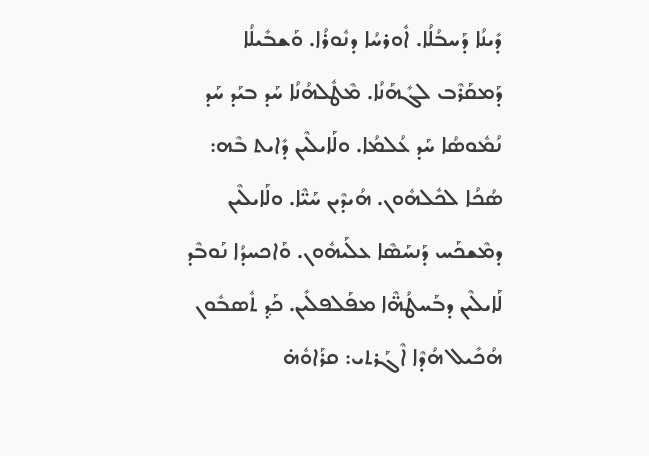ܕܺܝܢܳܐ ܕܰܚܒܳܠܳܐ. ܐܽܘܪܚܳܐ ܕܢܽܘܪܳܐ. ܘܰܫܒܺܝܠܳܐ ܕܰܡܩܰܪܶܒ ܠܓܺܗܰܢܳܐ. ܡܶܛܽܠܗܳܢܳܐ ܚܰܕ ܒܝܰܕ ܚܰܕ ܢܳܡܽܘܣܳܐ ܚܰܕ ܥܳܠܡܳܐ. ܘܠܰܐܝܠܶܝܢ ܕܺܐܝܬ ܒܶܗ: ܣܳܟܳܐ ܠܟܽܠܗܽܘܢ. ܗܳܝܕܶܝܢ ܚܰܝ̈ܶܐ. ܘܠܰܐܝܠܶܝܢ ܕܡܶܫܟܰܚ ܕܰܢܚܰܣܶܐ ܥܠܰܝܗܽܘܢ. ܘܰܐܟܚܕܳܐ ܢܰܘܒܶܕ ܠܰܐܝܠܶܝܢ ܕܒܰܚܛܳܗ̈ܶܐ ܡܦܰܠܦܠܺܝܢ. ܟܰܕ݂ ܬܽܣܒܽܘܢ ܗܳܟܺܝܠ ܗܳܕܶܐ ܐܶܓܰܪܬܝ: ܩܪܰܐܘܽܗ̇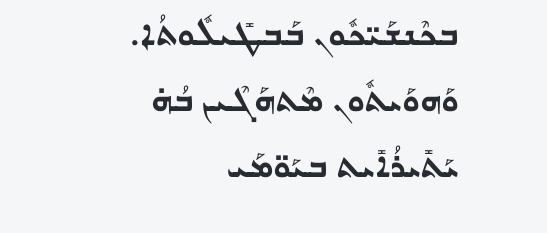ܒܟܶܢܫܰܝ̈ܟܽܘܢ ܒܰܒܛܺܝܠܽܘܬܳܐ. ܘܰܗܘܰܝܬܽܘܢ ܡܶܬܗܰܓܶܝܢ ܒܳܗ̇ ܝܰܬܺܝܪܳܐܺܝܬ ܒܝܰܘ̈ܡܰܝ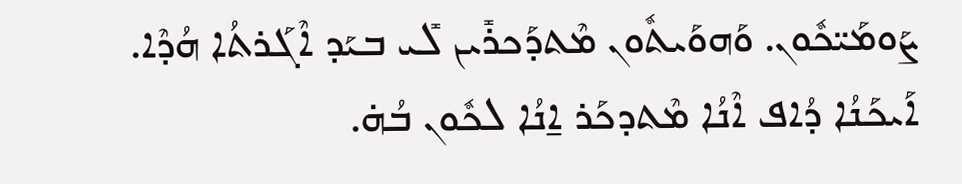ܨܰܘܡܰܝ̈ܟܽܘܢ. ܘܰܗܘܰܝܬܽܘܢ ܡܶܬܕܰܟܪܺܝܢ ܠܺܝ ܒܝܰܕ ܐܶܓܰܪܬܳܐ ܗܳܕܶܐ. ܐܰܝܟܰܢܳܐ ܕܳܐܦ ܐܶܢܳܐ ܡܶܬܕܟܰܪ ܐ̱ܢܳܐ ܠܟܽܘܢ ܒܳܗ̇.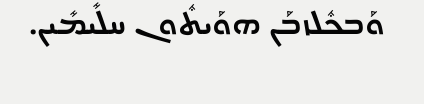ܘܰܒܟܽܠܙܒܰܢ ܗܘܰܝܬܽܘܢ ܚܠܺܝܡܺܝܢ.